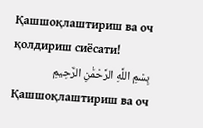Қашшоқлаштириш ва оч қолдириш сиёсати!
بِسْمِ اللَّهِ الرَّحْمَٰنِ الرَّحِيمِ
Қашшоқлаштириш ва оч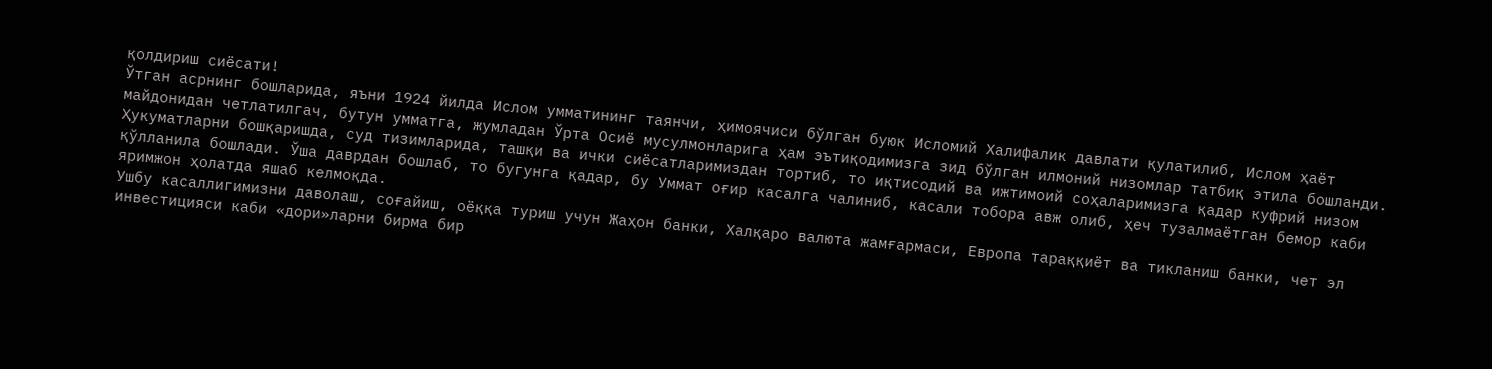қолдириш сиёсати!
Ўтган асрнинг бошларида, яъни 1924 йилда Ислом умматининг таянчи, ҳимоячиси бўлган буюк Исломий Халифалик давлати қулатилиб, Ислом ҳаёт майдонидан четлатилгач, бутун умматга, жумладан Ўрта Осиё мусулмонларига ҳам эътиқодимизга зид бўлган илмоний низомлар татбиқ этила бошланди. Ҳукуматларни бошқаришда, суд тизимларида, ташқи ва ички сиёсатларимиздан тортиб, то иқтисодий ва ижтимоий соҳаларимизга қадар куфрий низом қўлланила бошлади. Ўша даврдан бошлаб, то бугунга қадар, бу Уммат оғир касалга чалиниб, касали тобора авж олиб, ҳеч тузалмаётган бемор каби яримжон ҳолатда яшаб келмоқда.
Ушбу касаллигимизни даволаш, соғайиш, оёққа туриш учун Жаҳон банки, Халқаро валюта жамғармаси, Европа тараққиёт ва тикланиш банки, чет эл инвестицияси каби «дори»ларни бирма бир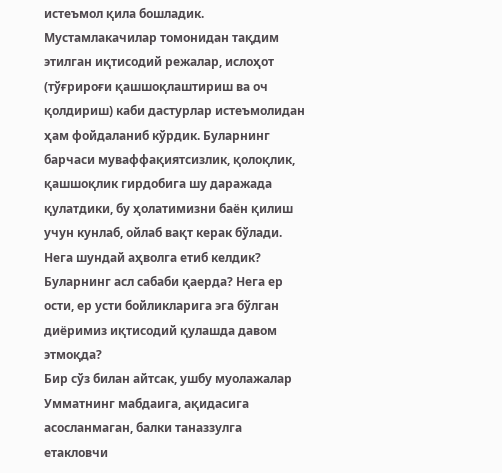истеъмол қила бошладик. Мустамлакачилар томонидан тақдим этилган иқтисодий режалар, ислоҳот (тўғрироғи қашшоқлаштириш ва оч қолдириш) каби дастурлар истеъмолидан ҳам фойдаланиб кўрдик. Буларнинг барчаси муваффақиятсизлик, қолоқлик, қашшоқлик гирдобига шу даражада қулатдики, бу ҳолатимизни баён қилиш учун кунлаб, ойлаб вақт керак бўлади. Нега шундай аҳволга етиб келдик? Буларнинг асл сабаби қаерда? Нега ер ости, ер усти бойликларига эга бўлган диёримиз иқтисодий қулашда давом этмоқда?
Бир сўз билан айтсак, ушбу муолажалар Умматнинг мабдаига, ақидасига асосланмаган, балки таназзулга етакловчи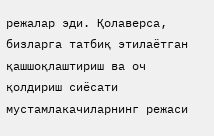режалар эди. Қолаверса, бизларга татбиқ этилаётган қашшоқлаштириш ва оч қолдириш сиёсати мустамлакачиларнинг режаси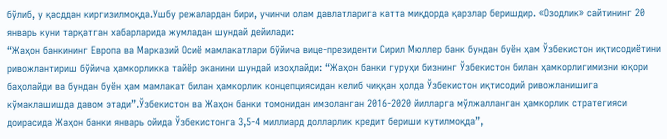бўлиб, у қасддан киргизилмоқда.Ушбу режалардан бири, учинчи олам давлатларига катта миқдорда қарзлар беришдир. «Озодлик» сайтининг 20 январь куни тарқатган хабарларида жумладан шундай дейилади:
“Жаҳон банкининг Европа ва Марказий Осиё мамлакатлари бўйича вице-президенти Сирил Мюллер банк бундан буён ҳам Ўзбекистон иқтисодиётини ривожлантириш бўйича ҳамкорликка тайёр эканини шундай изоҳлайди: “Жаҳон банки гуруҳи бизнинг Ўзбекистон билан ҳамкорлигимизни юқори баҳолайди ва бундан буён ҳам мамлакат билан ҳамкорлик концепциясидан келиб чиққан ҳолда Ўзбекистон иқтисодий ривожланишига кўмаклашишда давом этади”.Ўзбекистон ва Жаҳон банки томонидан имзоланган 2016-2020 йилларга мўлжалланган ҳамкорлик стратегияси доирасида Жаҳон банки январь ойида Ўзбекистонга 3,5-4 миллиард долларлик кредит бериши кутилмоқда”,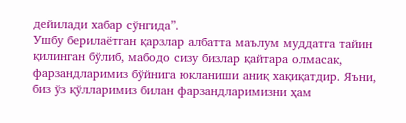дейилади хабар сўнгида”.
Ушбу берилаётган қарзлар албатта маълум муддатга тайин қилинган бўлиб, мабодо сизу бизлар қайтара олмасак, фарзандларимиз бўйнига юкланиши аниқ хақиқатдир. Яъни, биз ўз қўлларимиз билан фарзандларимизни ҳам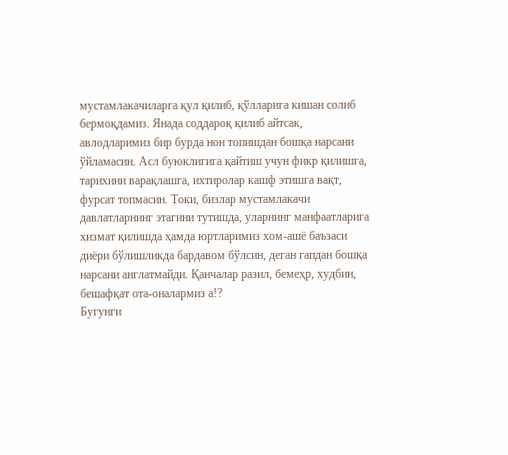мустамлакачиларга қул қилиб, қўлларига кишан солиб бермоқдамиз. Янада соддароқ қилиб айтсак, авлодларимиз бир бурда нон топишдан бошқа нарсани ўйламасин. Асл буюклигига қайтиш учун фикр қилишга, тарихини варақлашга, ихтиролар кашф этишга вақт, фурсат топмасин. Токи, бизлар мустамлакачи давлатларнинг этагини тутишда, уларнинг манфаатларига хизмат қилишда ҳамда юртларимиз хом-ашё баъзаси диёри бўлишликда бардавом бўлсин, деган гапдан бошқа нарсани англатмайди. Қанчалар разил, бемеҳр, худбин, бешафқат ота-оналармиз а!?
Бугунги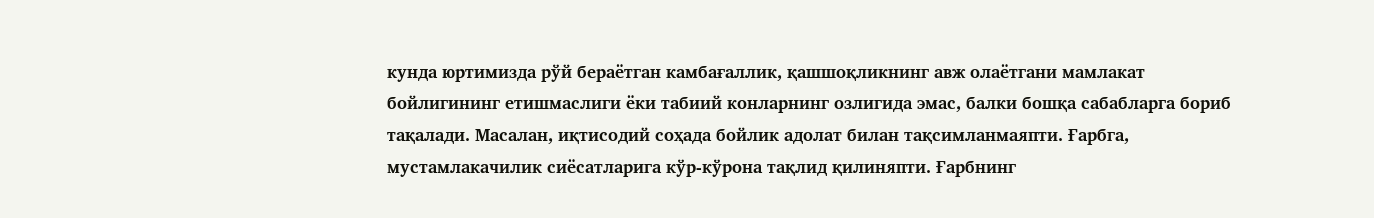кунда юртимизда рўй бераётган камбағаллик, қашшоқликнинг авж олаётгани мамлакат бойлигининг етишмаслиги ёки табиий конларнинг озлигида эмас, балки бошқа сабабларга бориб тақалади. Масалан, иқтисодий соҳада бойлик адолат билан тақсимланмаяпти. Ғарбга, мустамлакачилик сиёсатларига кўр-кўрона тақлид қилиняпти. Ғарбнинг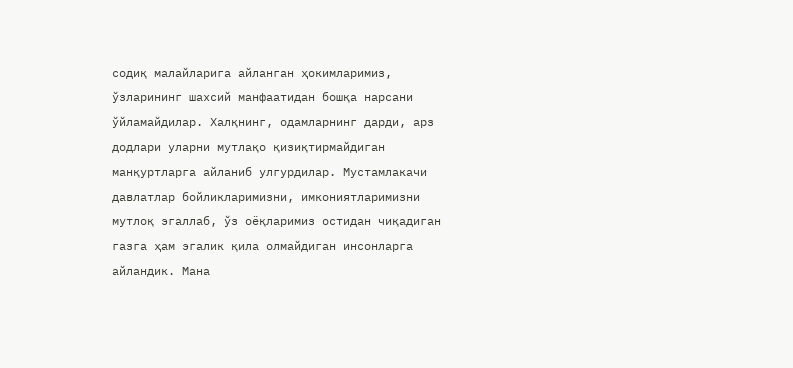содиқ малайларига айланган ҳокимларимиз, ўзларининг шахсий манфаатидан бошқа нарсани ўйламайдилар. Халқнинг, одамларнинг дарди, арз додлари уларни мутлақо қизиқтирмайдиган манқуртларга айланиб улгурдилар. Мустамлакачи давлатлар бойликларимизни, имкониятларимизни мутлоқ эгаллаб, ўз оёқларимиз остидан чиқадиган газга ҳам эгалик қила олмайдиган инсонларга айландик. Мана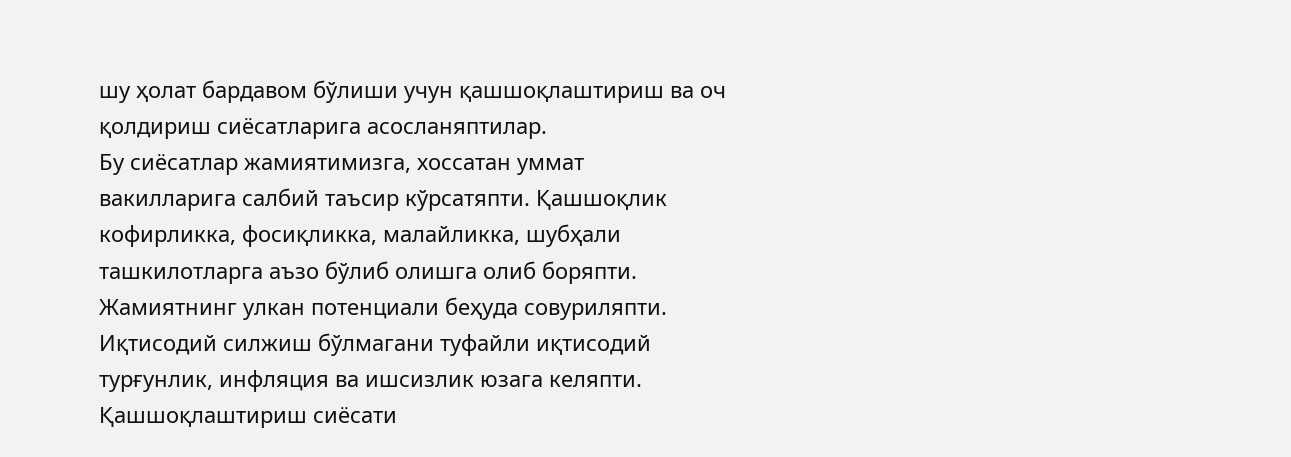шу ҳолат бардавом бўлиши учун қашшоқлаштириш ва оч қолдириш сиёсатларига асосланяптилар.
Бу сиёсатлар жамиятимизга, хоссатан уммат вакилларига салбий таъсир кўрсатяпти. Қашшоқлик кофирликка, фосиқликка, малайликка, шубҳали ташкилотларга аъзо бўлиб олишга олиб боряпти. Жамиятнинг улкан потенциали беҳуда совуриляпти. Иқтисодий силжиш бўлмагани туфайли иқтисодий турғунлик, инфляция ва ишсизлик юзага келяпти. Қашшоқлаштириш сиёсати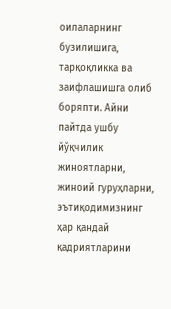оилаларнинг бузилишига, тарқоқликка ва заифлашишга олиб боряпти. Айни пайтда ушбу йўқчилик жиноятларни, жиноий гуруҳларни, эътиқодимизнинг ҳар қандай қадриятларини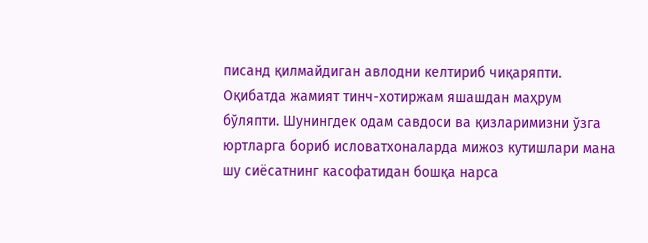писанд қилмайдиган авлодни келтириб чиқаряпти. Оқибатда жамият тинч-хотиржам яшашдан маҳрум бўляпти. Шунингдек одам савдоси ва қизларимизни ўзга юртларга бориб исловатхоналарда мижоз кутишлари мана шу сиёсатнинг касофатидан бошқа нарса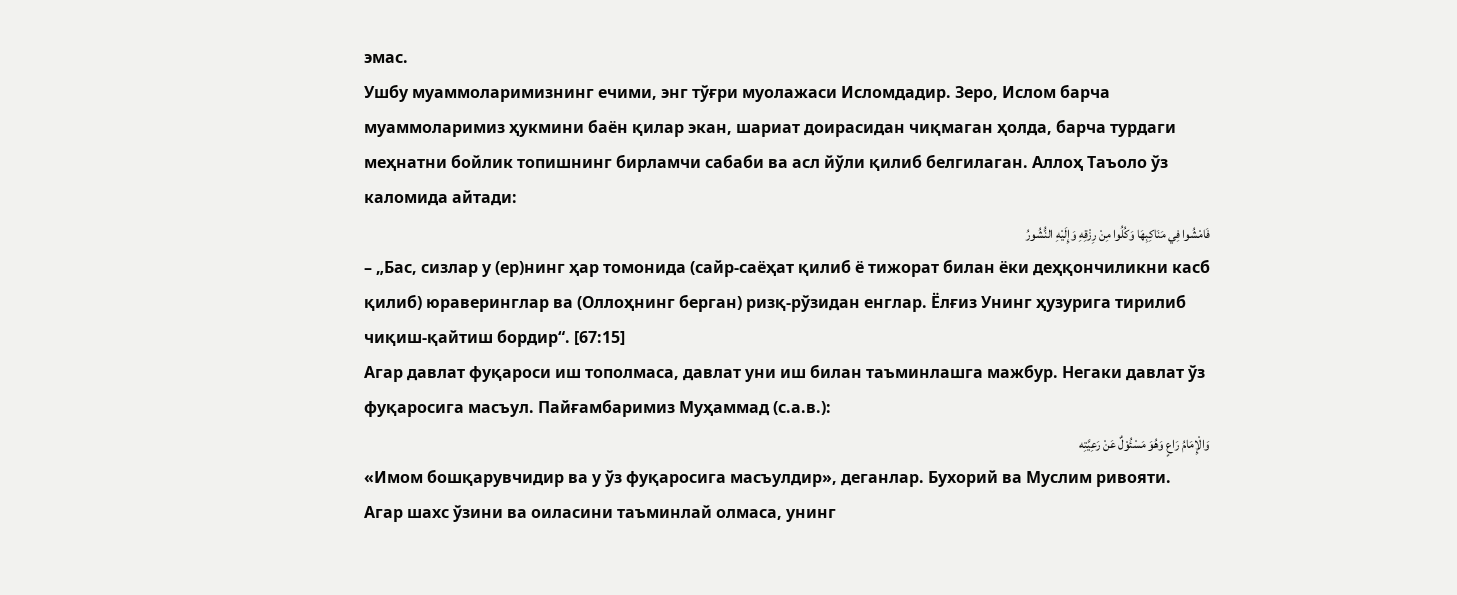эмас.
Ушбу муаммоларимизнинг ечими, энг тўғри муолажаси Исломдадир. Зеро, Ислом барча муаммоларимиз ҳукмини баён қилар экан, шариат доирасидан чиқмаган ҳолда, барча турдаги меҳнатни бойлик топишнинг бирламчи сабаби ва асл йўли қилиб белгилаган. Аллоҳ Таъоло ўз каломида айтади:
فَامْشُوا فِي مَنَاكِبِهَا وَكُلُوا مِنْ رِزْقِهِ وَإِلَيْهِ النُّشُورُ
– „Бас, сизлар у (ер)нинг ҳар томонида (сайр-саёҳат қилиб ё тижорат билан ёки деҳқончиликни касб қилиб) юраверинглар ва (Оллоҳнинг берган) ризқ-рўзидан енглар. Ёлғиз Унинг ҳузурига тирилиб чиқиш-қайтиш бордир“. [67:15]
Агар давлат фуқароси иш тополмаса, давлат уни иш билан таъминлашга мажбур. Негаки давлат ўз фуқаросига масъул. Пайғамбаримиз Муҳаммад (с.а.в.):
وَالْإِمَامُ رَاعٍ وَهُوَ مَسْئُوْلٌ عَنْ رَعِيَّتِه
«Имом бошқарувчидир ва у ўз фуқаросига масъулдир», деганлар. Бухорий ва Муслим ривояти.
Агар шахс ўзини ва оиласини таъминлай олмаса, унинг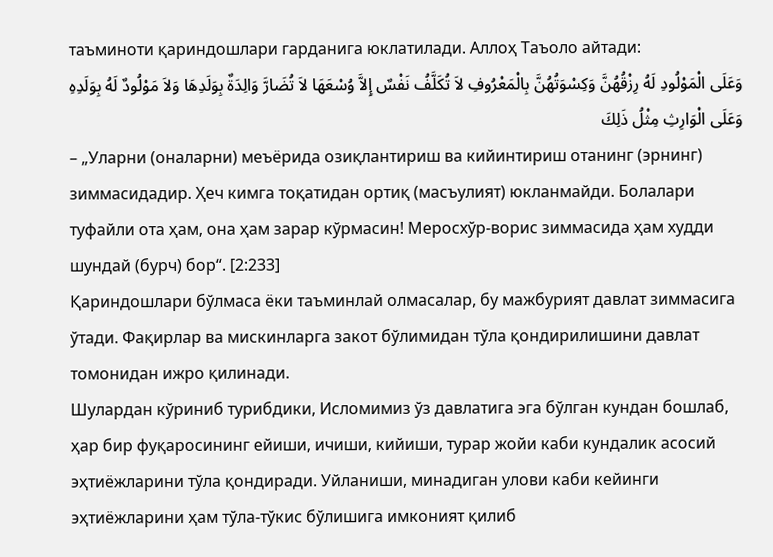таъминоти қариндошлари гарданига юклатилади. Аллоҳ Таъоло айтади:
وَعَلَى الْمَوْلُودِ لَهُ رِزْقُهُنَّ وَكِسْوَتُهُنَّ بِالْمَعْرُوفِ لاَ تُكَلَّفُ نَفْسٌ إِلاَّ وُسْعَهَا لاَ تُضَارَّ وَالِدَةٌ بِوَلَدِهَا وَلاَ مَوْلُودٌ لَهُ بِوَلَدِهِ وَعَلَى الْوَارِثِ مِثْلُ ذَلِكَ
– „Уларни (оналарни) меъёрида озиқлантириш ва кийинтириш отанинг (эрнинг) зиммасидадир. Ҳеч кимга тоқатидан ортиқ (масъулият) юкланмайди. Болалари туфайли ота ҳам, она ҳам зарар кўрмасин! Меросхўр-ворис зиммасида ҳам худди шундай (бурч) бор“. [2:233]
Қариндошлари бўлмаса ёки таъминлай олмасалар, бу мажбурият давлат зиммасига ўтади. Фақирлар ва мискинларга закот бўлимидан тўла қондирилишини давлат томонидан ижро қилинади.
Шулардан кўриниб турибдики, Исломимиз ўз давлатига эга бўлган кундан бошлаб, ҳар бир фуқаросининг ейиши, ичиши, кийиши, турар жойи каби кундалик асосий эҳтиёжларини тўла қондиради. Уйланиши, минадиган улови каби кейинги эҳтиёжларини ҳам тўла-тўкис бўлишига имконият қилиб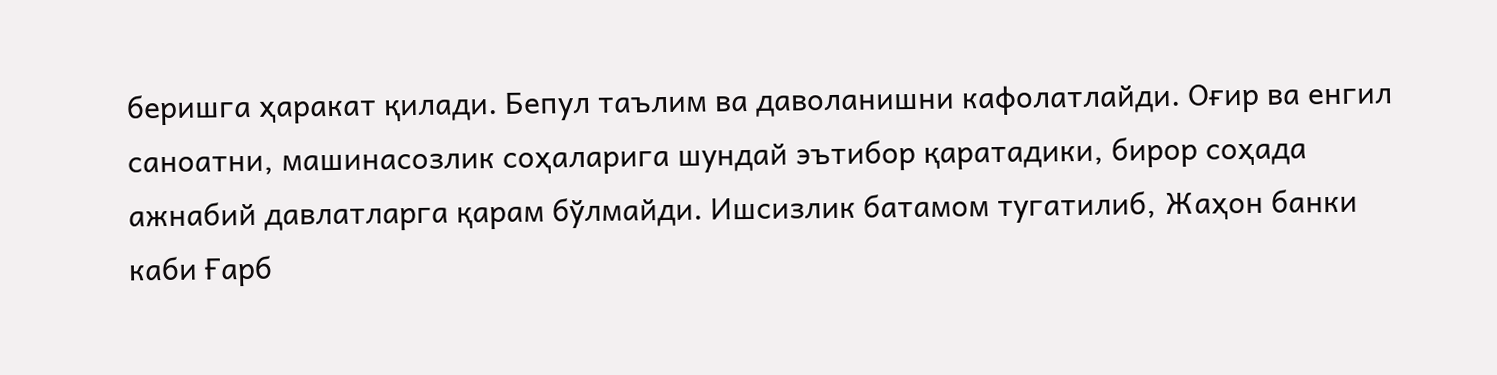беришга ҳаракат қилади. Бепул таълим ва даволанишни кафолатлайди. Оғир ва енгил саноатни, машинасозлик соҳаларига шундай эътибор қаратадики, бирор соҳада ажнабий давлатларга қарам бўлмайди. Ишсизлик батамом тугатилиб, Жаҳон банки каби Ғарб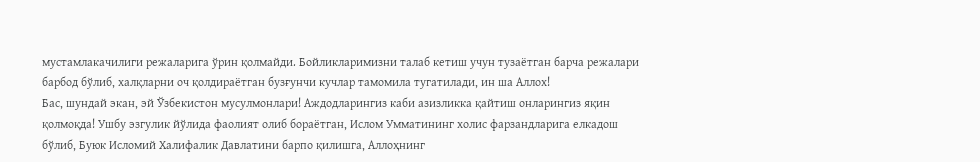мустамлакачилиги режаларига ўрин қолмайди. Бойликларимизни талаб кетиш учун тузаётган барча режалари барбод бўлиб, халқларни оч қолдираётган бузғунчи кучлар тамомила тугатилади, ин ша Аллох!
Бас, шундай экан, эй Ўзбекистон мусулмонлари! Аждодларингиз каби азизликка қайтиш онларингиз яқин қолмоқда! Ушбу эзгулик йўлида фаолият олиб бораётган, Ислом Умматининг холис фарзандларига елкадош бўлиб, Буюк Исломий Халифалик Давлатини барпо қилишга, Аллоҳнинг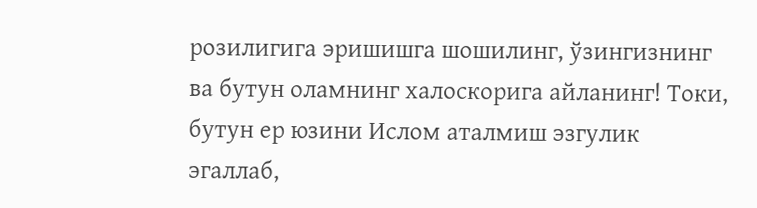розилигига эришишга шошилинг, ўзингизнинг ва бутун оламнинг халоскорига айланинг! Токи, бутун ер юзини Ислом аталмиш эзгулик эгаллаб,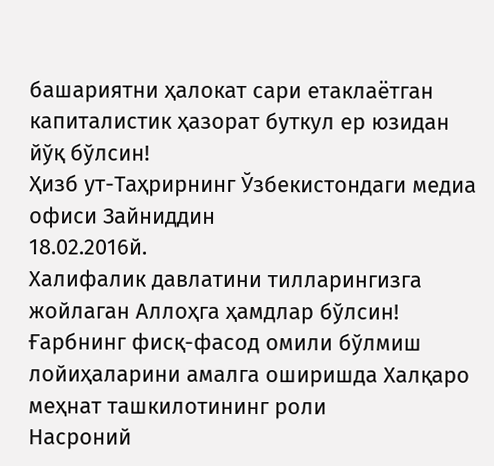башариятни ҳалокат сари етаклаётган капиталистик ҳазорат буткул ер юзидан йўқ бўлсин!
Ҳизб ут-Таҳрирнинг Ўзбекистондаги медиа офиси Зайниддин
18.02.2016й.
Халифалик давлатини тилларингизга жойлаган Аллоҳга ҳамдлар бўлсин!
Ғарбнинг фисқ-фасод омили бўлмиш лойиҳаларини амалга оширишда Халқаро меҳнат ташкилотининг роли
Насроний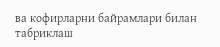ва кофирларни байрамлари билан табриклаш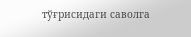тўғрисидаги саволга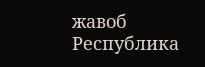жавоб
Республика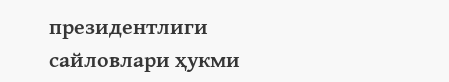президентлиги сайловлари ҳукми